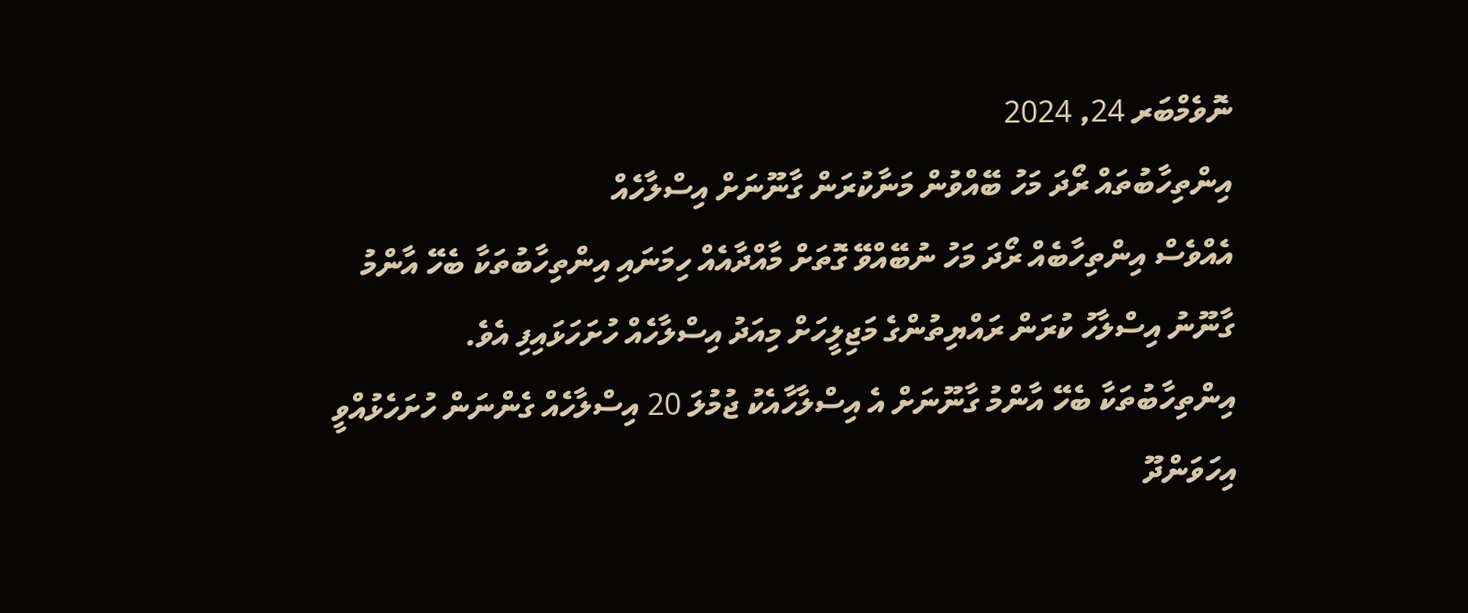ނޮވެމްބަރ 24, 2024
އިންތިހާބުތައް ރޯދަ މަހު ބޭއްވުން މަނާކުރަން ގާނޫނަށް އިސްލާހެއް
އެއްވެސް އިންތިހާބެއް ރޯދަ މަހު ނުބޭއްވޭ ގޮތަށް މާއްދާއެއް ހިމަނައި އިންތިހާބުތަކާ ބެހޭ އާންމު ގާނޫނު އިސްލާހު ކުރަން ރައްޔިތުންގެ މަޖިލީހަށް މިއަދު އިސްލާހެއް ހުށަހަޅައިފި އެވެ.
އިންތިހާބުތަކާ ބެހޭ އާންމު ގާނޫނަށް އެ އިސްލާހާއެކު ޖުމުލަ 20 އިސްލާހެއް ގެންނަން ހުށަހެޅުއްވީ އިހަވަންދޫ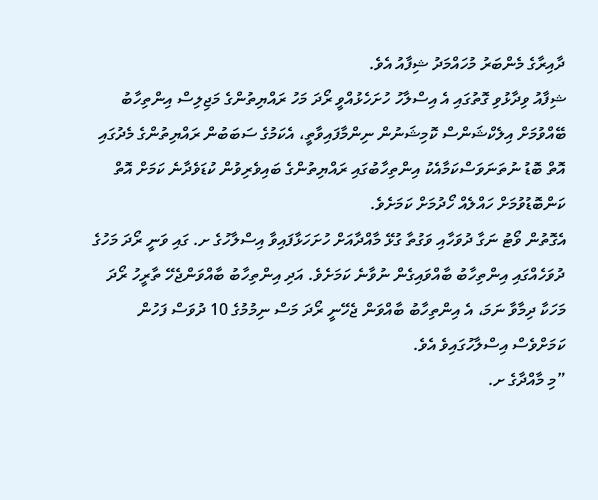ދާއިރާގެ މެންބަރު މުހައްމަދު ޝިފާއު އެވެ.
ޝިފާއު ވިދާޅުވި ގޮތުގައި އެ އިސްލާހު ހުށަހެޅުއްވީ ރޯދަ މަހު ރައްޔިތުންގެ މަޖިލިސް އިންތިހާބު ބޭއްވުމަށް އިލެކްޝަންސް ކޮމިޝަނުން ނިންމާފައިވާތީ، އެކަމުގެ ސަބަބުން ރައްޔިތުންގެ މެދުގައި އޮތް ބޮޑު ނުތަނަވަސްކަމާއެކު އިންތިހާބުގައި ރައްޔިތުންގެ ބައިވެރިވުން ކުޑަވެދާނެ ކަމަށް އޮތް ކަންބޮޑުވުމަށް ހައްލެއް ހޯދުމަށް ކަމަށެވެ.
އެގޮތުން ވޯޓު ނަގާ ދުވަހާއި ވަގުތާ ގުޅޭ މާއްދާއަށް ހުށަހަޅާފައިވާ އިސްލާހުގެ ށ. ގައި ވަނީ ރޯދަ މަހުގެ ދުވަހެއްގައި އިންތިހާބު ބާއްވައިގެން ނުވާނެ ކަމަށެވެ. އަދި އިންތިހާބު ބާއްވަންޖެހޭ ތާރީހު ރޯދަ މަހަކާ ދިމާވާ ނަމަ، އެ އިންތިހާބު ބާއްވަން ޖެހޭނީ ރޯދަ މަސް ނިމުމުގެ 10 ދުވަސް ފަހުން ކަމަށްވެސް އިސްލާހުގައިވެ އެވެ.
”މި މާއްދާގެ ށ.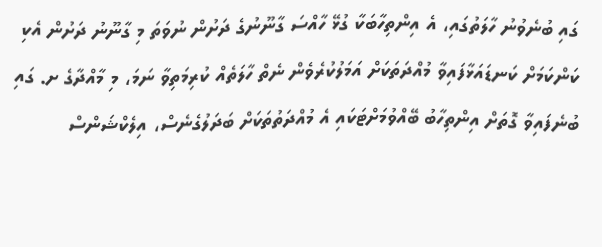ގައި ބުނެވުނު ހާލަތުގައި، އެ އިންތިހާބަކާ ގުޅޭ ހާއްސަ ގާނޫނުގެ ދަށުން ނުވަތަ މި ގާނޫނު ދަށުން އެކި ކަންކަމަށް ކަނޑައަޅާފައިވާ މުއްދަތަކަށް އަމަލުކުރެވެން ނެތް ހާލަތެއް ކުރިމަތިވާ ނަމަ، މި މާއްދާގެ ށ. ގައި ބުނެފައިވާ ގޮތަށް އިންތިހާބު ބޭއްވުމަށްޓަކައި އެ މުއްދަތުތަކަށް ބަދަލުގެނެސް، އިލެކްޝަންސް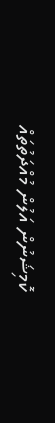ކޮމިޝަނުން އަލުން މުއްދަތުތައް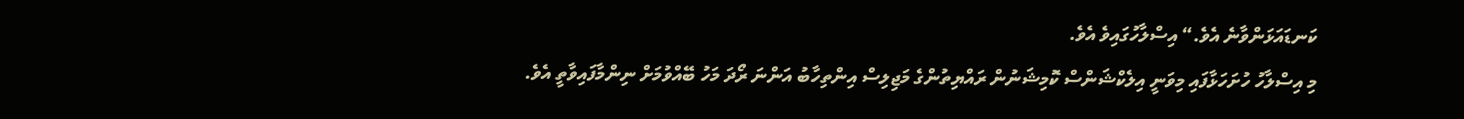ކަނޑައަޅަންވާނެ އެވެ.“ އިސްލާހުގައިވެ އެވެ.
މި އިސްލާހު ހުށަހަޅާފައި މިވަނީ އިލެކްޝަންސް ކޮމިޝަނުން ރައްޔިތުންގެ މަޖިލިސް އިންތިހާބު އަންނަ ރޯދަ މަހު ބޭއްވުމަށް ނިންމާފައިވާތީ އެވެ.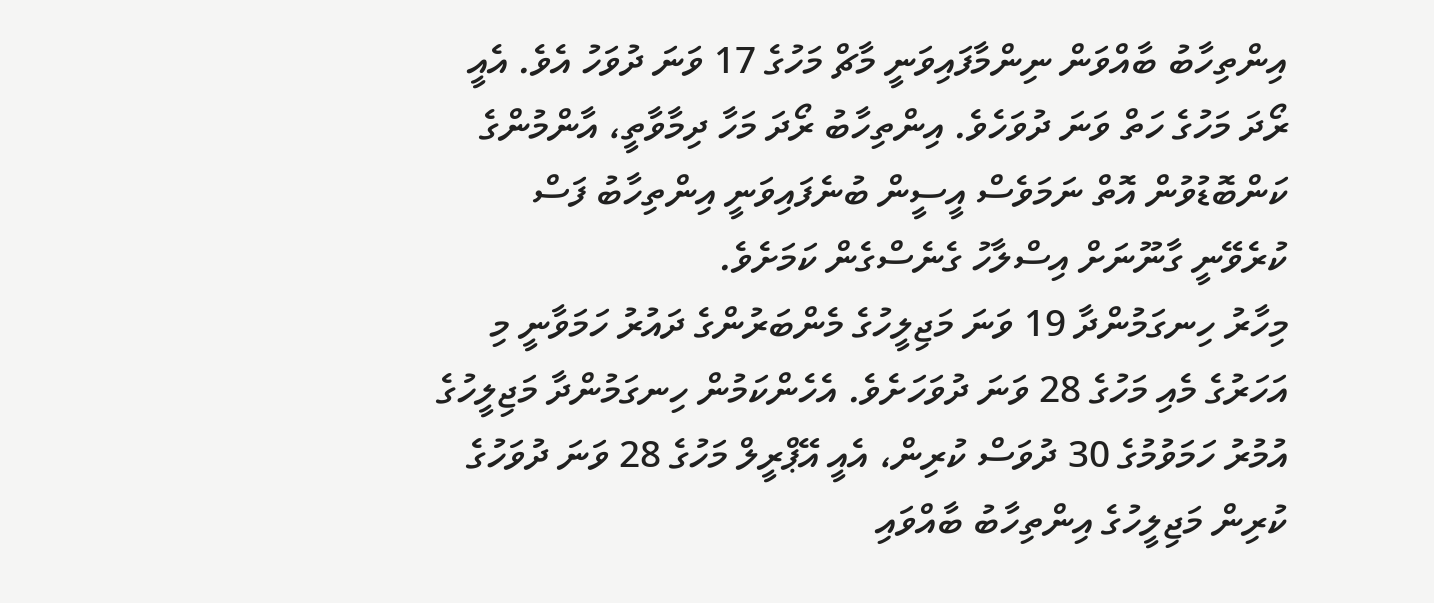އިންތިހާބު ބާއްވަން ނިންމާފައިވަނީ މާޗް މަހުގެ 17 ވަނަ ދުވަހު އެވެ. އެއީ ރޯދަ މަހުގެ ހަތް ވަނަ ދުވަހެވެ. އިންތިހާބު ރޯދަ މަހާ ދިމާވާތީ، އާންމުންގެ ކަންބޮޑުވުން އޮތް ނަމަވެސް އީސީން ބުނެފައިވަނީ އިންތިހާބު ފަސް ކުރެވޭނީ ގާނޫނަށް އިސްލާހު ގެނެސްގެން ކަމަށެވެ.
މިހާރު ހިނގަމުންދާ 19 ވަނަ މަޖިލީހުގެ މެންބަރުންގެ ދައުރު ހަމަވާނީ މި އަހަރުގެ މެއި މަހުގެ 28 ވަނަ ދުވަހަށެވެ. އެހެންކަމުން ހިނގަމުންދާ މަޖިލީހުގެ އުމުރު ހަމަވުމުގެ 30 ދުވަސް ކުރިން، އެއީ އޭޕްރީލް މަހުގެ 28 ވަނަ ދުވަހުގެ ކުރިން މަޖިލީހުގެ އިންތިހާބު ބާއްވައި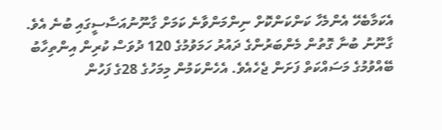އެކަމާބެހޭ އެންމެހާ ކަންކަންކޮށް ނިންމަންވާނެ ކަމަށް ގާނޫނުއަސާސީގައި ބުނެ އެވެ.
ގާނޫނު ބުނާ ގޮތުން މެންބަރުންގެ ދައުރު ހަމަވުމުގެ 120 ދުވަސް ކުރިން އިންތިހާބު ބޭއްވުމުގެ މަސައްކަތް ފަށަން ޖެހެއެވެ. އެހެންކަމުން މިމަހުގެ 28ގެ ފަހުން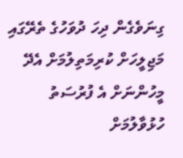ގިނަވެގެން ދިހަ ދުވަހުގެ ތެރޭގައި މަޖިލީހަށް ކުރިމަތިލުމަށް އެދޭ މީހުންނަށް އެ ފުރުސަތު ހުޅުވާލުމަށް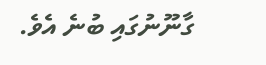ގާނޫނުގައި ބުނެ އެވެ.